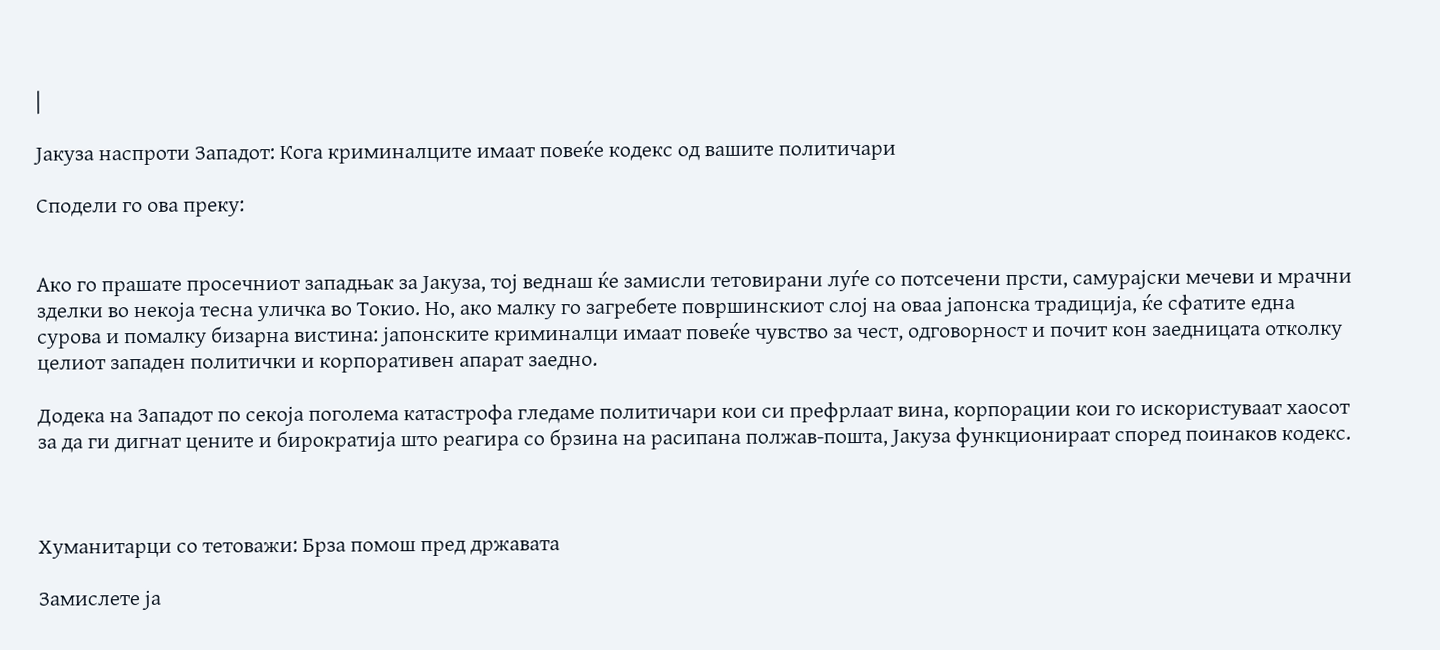|

Јакуза наспроти Западот: Кога криминалците имаат повеќе кодекс од вашите политичари

Сподели го ова преку:


Ако го прашате просечниот западњак за Јакуза, тој веднаш ќе замисли тетовирани луѓе со потсечени прсти, самурајски мечеви и мрачни зделки во некоја тесна уличка во Токио. Но, ако малку го загребете површинскиот слој на оваа јапонска традиција, ќе сфатите една сурова и помалку бизарна вистина: јапонските криминалци имаат повеќе чувство за чест, одговорност и почит кон заедницата отколку целиот западен политички и корпоративен апарат заедно.

Додека на Западот по секоја поголема катастрофа гледаме политичари кои си префрлаат вина, корпорации кои го искористуваат хаосот за да ги дигнат цените и бирократија што реагира со брзина на расипана полжав-пошта, Јакуза функционираат според поинаков кодекс.



Хуманитарци со тетоважи: Брза помош пред државата

Замислете ја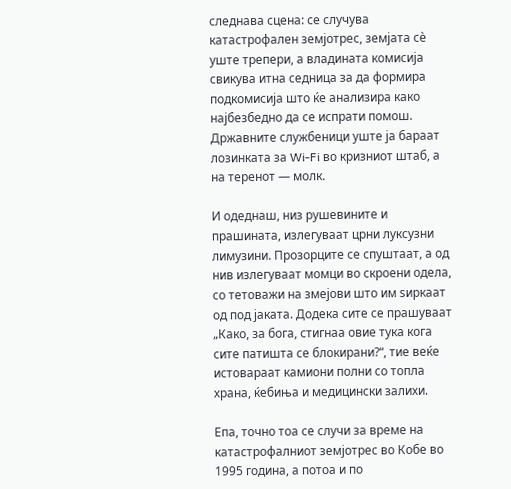следнава сцена: се случува катастрофален земјотрес, земјата сè уште трепери, а владината комисија свикува итна седница за да формира подкомисија што ќе анализира како најбезбедно да се испрати помош. Државните службеници уште ја бараат лозинката за Wi-Fi во кризниот штаб, а на теренот — молк.

И одеднаш, низ рушевините и прашината, излегуваат црни луксузни лимузини. Прозорците се спуштаат, а од нив излегуваат момци во скроени одела, со тетоважи на змејови што им ѕиркаат од под јаката. Додека сите се прашуваат „Како, за бога, стигнаа овие тука кога сите патишта се блокирани?“, тие веќе истовараат камиони полни со топла храна, ќебиња и медицински залихи.

Епа, точно тоа се случи за време на катастрофалниот земјотрес во Кобе во 1995 година, а потоа и по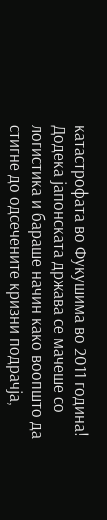катастрофата во Фукушима во 2011 година! Додека јапонската држава се мачеше со логистика и бараше начин како воопшто да стигне до одсечените кризни подрачја,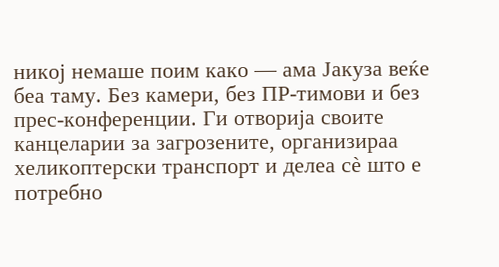никој немаше поим како — ама Јакуза веќе беа таму. Без камери, без ПР-тимови и без прес-конференции. Ги отворија своите канцеларии за загрозените, организираа хеликоптерски транспорт и делеа сè што е потребно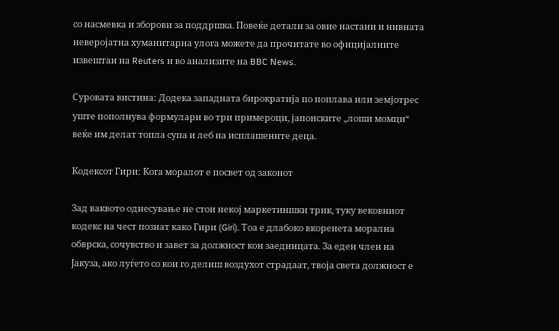со насмевка и зборови за поддршка. Повеќе детали за овие настани и нивната неверојатна хуманитарна улога можете да прочитате во официјалните извештаи на Reuters и во анализите на BBC News.

Суровата вистина: Додека западната бирократија по поплава или земјотрес уште пополнува формулари во три примероци, јапонските „лоши момци“ веќе им делат топла супа и леб на исплашените деца.

Кодексот Гири: Кога моралот е посвет од законот

Зад ваквото однесување не стои некој маркетиншки трик, туку вековниот кодекс на чест познат како Гири (Giri). Тоа е длабоко вкоренета морална обврска, сочувство и завет за должност кон заедницата. За еден член на Јакуза, ако луѓето со кои го делиш воздухот страдаат, твоја света должност е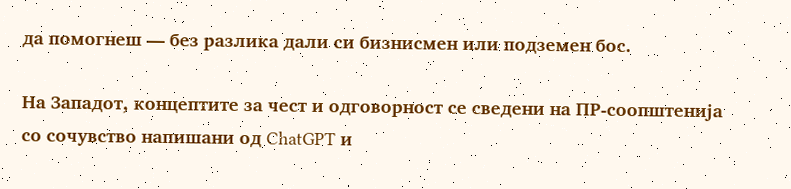да помогнеш — без разлика дали си бизнисмен или подземен бос.

На Западот, концептите за чест и одговорност се сведени на ПР-соопштенија со сочувство напишани од ChatGPT и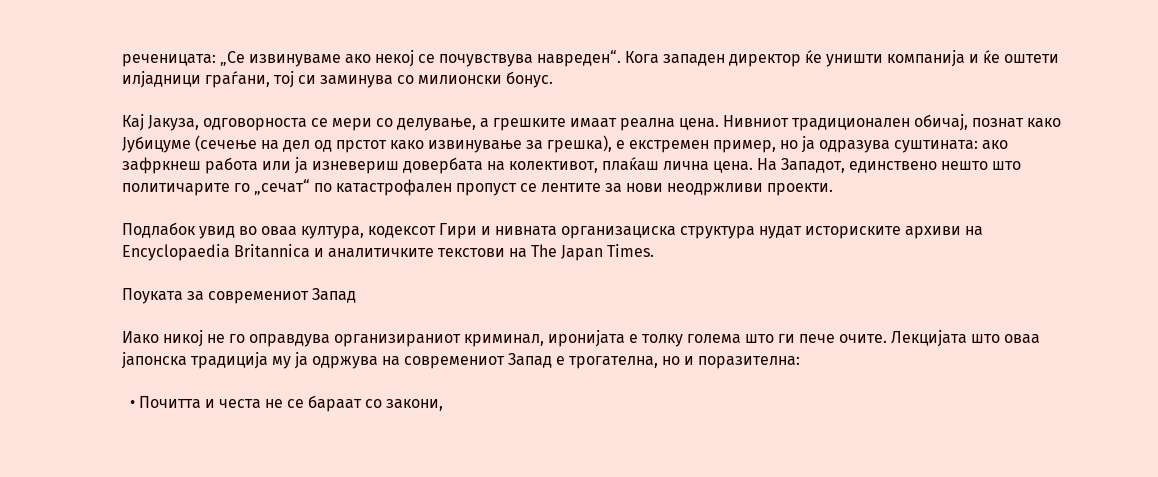реченицата: „Се извинуваме ако некој се почувствува навреден“. Кога западен директор ќе уништи компанија и ќе оштети илјадници граѓани, тој си заминува со милионски бонус.

Кај Јакуза, одговорноста се мери со делување, а грешките имаат реална цена. Нивниот традиционален обичај, познат како Јубицуме (сечење на дел од прстот како извинување за грешка), е екстремен пример, но ја одразува суштината: ако зафркнеш работа или ја изневериш довербата на колективот, плаќаш лична цена. На Западот, единствено нешто што политичарите го „сечат“ по катастрофален пропуст се лентите за нови неодржливи проекти.

Подлабок увид во оваа култура, кодексот Гири и нивната организациска структура нудат историските архиви на Encyclopaedia Britannica и аналитичките текстови на The Japan Times.

Поуката за современиот Запад

Иако никој не го оправдува организираниот криминал, иронијата е толку голема што ги пече очите. Лекцијата што оваа јапонска традиција му ја одржува на современиот Запад е трогателна, но и поразителна:

  • Почитта и честа не се бараат со закони,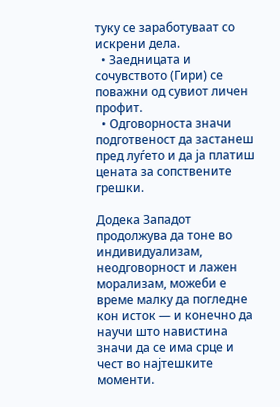туку се заработуваат со искрени дела.
  • Заедницата и сочувството (Гири) се поважни од сувиот личен профит.
  • Одговорноста значи подготвеност да застанеш пред луѓето и да ја платиш цената за сопствените грешки.

Додека Западот продолжува да тоне во индивидуализам, неодговорност и лажен морализам, можеби е време малку да погледне кон исток — и конечно да научи што навистина значи да се има срце и чест во најтешките моменти.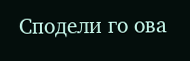Сподели го ова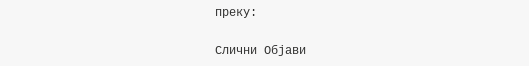преку:

Слични Објави